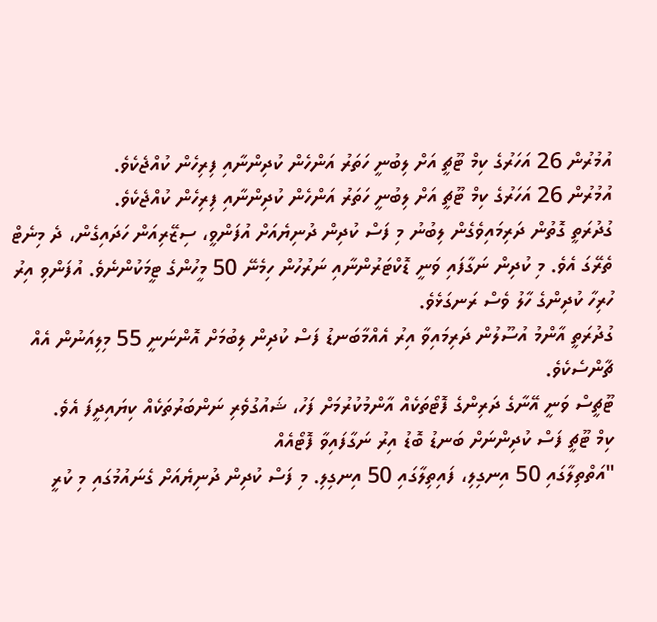އުމުރުން 26 އަހަރުގެ ކިމް ޓޫޗީ އަށް ލިބުނީ ހަތަރު އަންހެން ކުދިންނާއި ފިރިހެން ކުއްޖެކެވެ.
އުމުރުން 26 އަހަރުގެ ކިމް ޓޫޗީ އަށް ލިބުނީ ހަތަރު އަންހެން ކުދިންނާއި ފިރިހެން ކުއްޖެކެވެ.
ގުދުރަތީ ގޮތުން ދަރިމައިވެގެން ލިބުނު މި ފަސް ކުދިން ދުނިޔެއަށް އުފަންވީ، ސިޒޭރިއަން ހަދައިގެން، ދެ މިނެޓް ތެރޭގަ އެވެ. މި ކުދިން ނަގާފައި ވަނީ ޑޮކްޓަރުންނާއި ނަރުހުން ހިމެނޭ 50 މީހުންގެ ޓީމަކުންނެވެ. އުފަންވި އިރު ހުރިހާ ކުދިންގެ ހާލު ވެސް ރަނގަޅެވެ.
ގުދުރަތީ އާންމު އުސޫލުން ދަރިމައިވާ އިރު އެއްމާބަނޑު ފަސް ކުދިން ލިބުމަށް އޮންނަނީ 55 މިލިއަނުން އެއް ޗާންސެކެވެ.
ޓޫޗީސް ވަނީ އޭނާގެ ދަރިންގެ ފޮޓޯތަކެއް އާންމުކުރުމަށް ފަހު، ޝައުގުވެރި ނަންބަރުތަކެއް ކިޔައިދީފަ އެވެ.
ކިމް ޓޫޗީ ފަސް ކުދިންނަށް ބަނޑު ބޮޑު އިރު ނަގާފައިވާ ފޮޓޯއެއް
"އަތްތިލާގައި 50 އިނގިލި، ފައިތިލާގައި 50 އިނގިލި. މި ފަސް ކުދިން ދުނިޔެއަށް ގެނައުމުގައި މި ކުރީ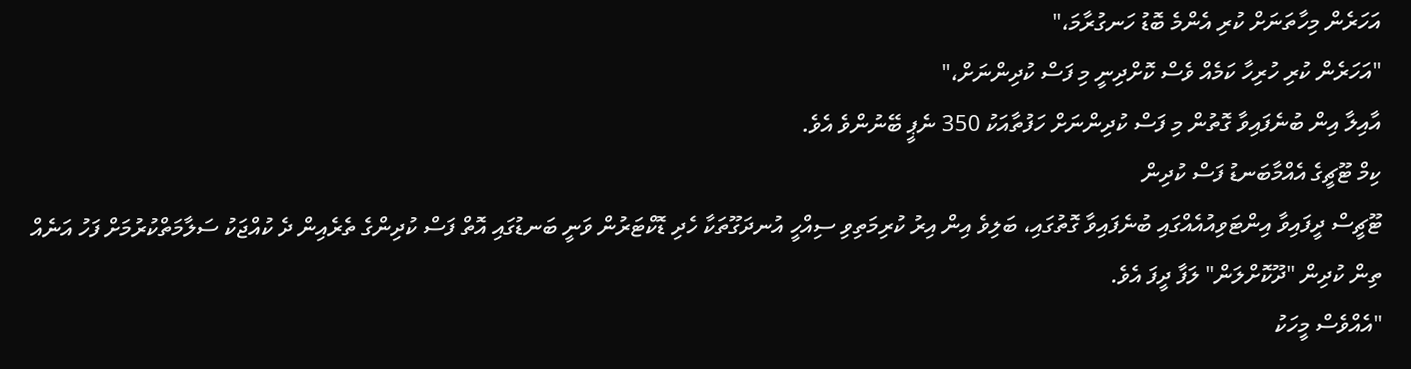އަހަރެން މިހާތަނަށް ކުރި އެންމެ ބޮޑު ހަނގުރާމަ،"
"އަހަރެން ކުރި ހުރިހާ ކަމެއް ވެސް ކޮށްދިނީ މި ފަސް ކުދިންނަށް،"
އާއިލާ އިން ބުނެފައިވާ ގޮތުން މި ފަސް ކުދިންނަށް ހަފުތާއަކު 350 ނެޕީ ބޭނުންވެ އެވެ.
ކިމް ޓޫޗީގެ އެއްމާބަނޑު ފަސް ކުދިން
ޓޫޗީސް ދީފައިވާ އިންޓަވިއުއެއްގައި ބުނެފައިވާ ގޮތުގައި، ބަލިވެ އިން އިރު ކުރިމަތިވި ސިއްހީ އުނދަގޫތަކާ ހެދި ޑޮކްޓަރުން ވަނީ ބަނޑުގައި އޮތް ފަސް ކުދިންގެ ތެރެއިން ދެ ކުއްޖަކު ސަލާމަތްކުރުމަށް ފަހު އަނެއް ތިން ކުދިން "ދޫކޮށްލަން" ލަފާ ދީފަ އެވެ.
"އެއްވެސް މީހަކު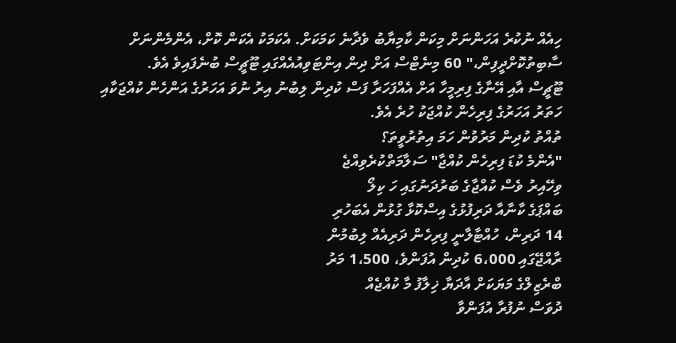ހިއެއް ނުކުރެ އަހަންނަށް މިކަން ކާމިޔާބު ވެދާނެ ކަމަކަށް. އެކަމަކު އެކަން ކޮށް، އެންމެންނަށް ސާބިތުކޮށްދީފިން،" 60 މިނެޓްސް އަށް ދިން އިންޓަވިއުއެއްގައި ޓޫޗީސް ބުނެފައިވެ އެވެ.
ޓޫޗީސް އާއި އޭނާގެ ފިރިމީހާ އަށް އެއްފަހަރާ ފަސް ކުދިން ލިބުނު އިރު ނުވަ އަހަރުގެ އަންހެން ކުއްޖަކާއި ހަތަރު އަހަރުގެ ފިރިހެން ކުއްޖަކު ހުރެ އެވެ.
ތުއްތު ކުދިން މަރުވުން ހަމަ އިތުރުވީތަ؟
"އެންމެ ކުޑަ ފިރިހެން ކުއްޖާ" ސަލާމަތްކުރެވިއްޖެ
ވިހޭއިރު ވެސް ކުއްޖާގެ ބަރުދަނުގައި ހަ ކިލޯ
ބައްޕަގެ ކާނާއާ ދަރިފުޅުގެ އިސްކޮޅާ ގުޅުން އެބަހުރި
14 ދަރިން، ހުއްޓާލާނީ ފިރިހެން ދަރިއެއް ލިބުމުން
ރާއްޖޭގައި 6،000 ކުދިން އުފަންވެ، 1،500 މަރު
ބްރެޒިލްގެ މަޔަކަށް އާދަޔާ ޚިލާފު މާ ކުއްޖެއް
ދުވަސް ނުފުރާ އުފަންވާ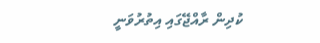ކުދިން ރާއްޖޭގައި އިތުރުވަނީ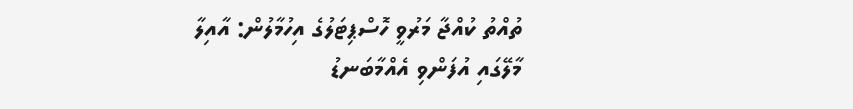ތުއްތު ކުއްޖާ މަރުވީ ހޮސްޕިޓަލުގެ އިހުމާލުން: އާއިލާ
މާލޭގައި އުފަންވި އެއްމާބަނޑު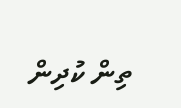ތިން ކުދިން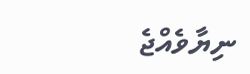ނިޔާވެއްޖެ